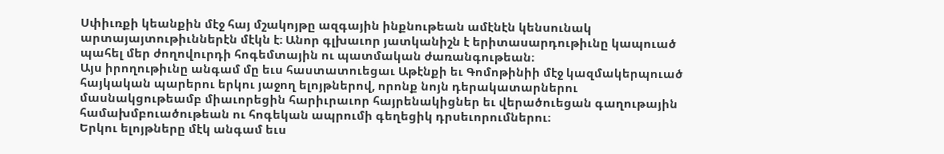Սփիւռքի կեանքին մէջ հայ մշակոյթը ազգային ինքնութեան ամէնէն կենսունակ արտայայտութիւններէն մէկն է։ Անոր գլխաւոր յատկանիշն է երիտասարդութիւնը կապուած պահել մեր ժողովուրդի հոգեմտային ու պատմական ժառանգութեան։
Այս իրողութիւնը անգամ մը եւս հաստատուեցաւ Աթէնքի եւ Գոմոթինիի մէջ կազմակերպուած հայկական պարերու երկու յաջող ելոյթներով, որոնք նոյն դերակատարներու մասնակցութեամբ միաւորեցին հարիւրաւոր հայրենակիցներ եւ վերածուեցան գաղութային համախմբուածութեան ու հոգեկան ապրումի գեղեցիկ դրսեւորումներու։
Երկու ելոյթները մէկ անգամ եւս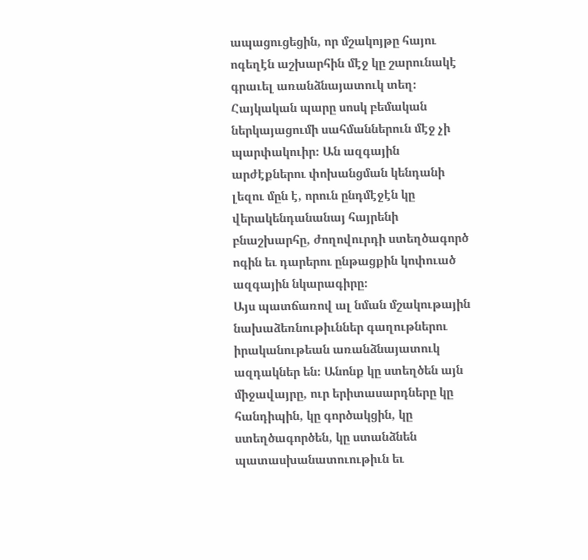ապացուցեցին, որ մշակոյթը հայու ոգեղէն աշխարհին մէջ կը շարունակէ գրաւել առանձնայատուկ տեղ։ Հայկական պարը սոսկ բեմական ներկայացումի սահմաններուն մէջ չի պարփակուիր։ Ան ազգային արժէքներու փոխանցման կենդանի լեզու մըն է, որուն ընդմէջէն կը վերակենդանանայ հայրենի բնաշխարհը, ժողովուրդի ստեղծագործ ոգին եւ դարերու ընթացքին կոփուած ազգային նկարագիրը։
Այս պատճառով ալ նման մշակութային նախաձեռնութիւններ գաղութներու իրականութեան առանձնայատուկ ազդակներ են։ Անոնք կը ստեղծեն այն միջավայրը, ուր երիտասարդները կը հանդիպին, կը գործակցին, կը ստեղծագործեն, կը ստանձնեն պատասխանատուութիւն եւ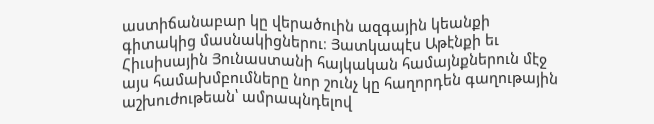աստիճանաբար կը վերածուին ազգային կեանքի գիտակից մասնակիցներու։ Յատկապէս Աթէնքի եւ Հիւսիսային Յունաստանի հայկական համայնքներուն մէջ այս համախմբումները նոր շունչ կը հաղորդեն գաղութային աշխուժութեան՝ ամրապնդելով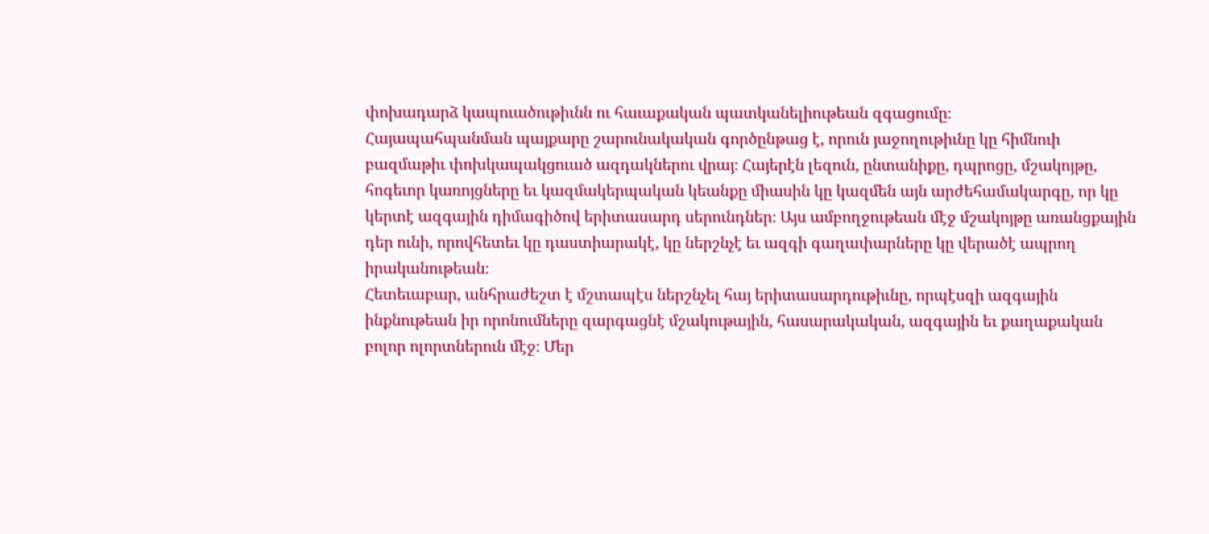փոխադարձ կապուածութիւնն ու հաւաքական պատկանելիութեան զգացումը։
Հայապահպանման պայքարը շարունակական գործընթաց է, որուն յաջողութիւնը կը հիմնուի բազմաթիւ փոխկապակցուած ազդակներու վրայ։ Հայերէն լեզուն, ընտանիքը, դպրոցը, մշակոյթը, հոգեւոր կառոյցները եւ կազմակերպական կեանքը միասին կը կազմեն այն արժեհամակարգը, որ կը կերտէ ազգային դիմագիծով երիտասարդ սերունդներ։ Այս ամբողջութեան մէջ մշակոյթը առանցքային դեր ունի, որովհետեւ կը դաստիարակէ, կը ներշնչէ եւ ազգի գաղափարները կը վերածէ ապրող իրականութեան։
Հետեւաբար, անհրաժեշտ է մշտապէս ներշնչել հայ երիտասարդութիւնը, որպէսզի ազգային ինքնութեան իր որոնումները զարգացնէ մշակութային, հասարակական, ազգային եւ քաղաքական բոլոր ոլորտներուն մէջ։ Մեր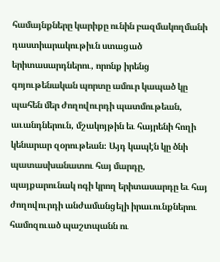համայնքները կարիքը ունին բազմակողմանի դաստիարակութիւն ստացած երիտասարդներու, որոնք իրենց գոյութենական պորտը ամուր կապած կը պահեն մեր ժողովուրդի պատմութեան, աւանդներուն, մշակոյթին եւ հայրենի հողի կենարար զօրութեան։ Այդ կապէն կը ծնի պատասխանատու հայ մարդը, պայքարունակ ոգի կրող երիտասարդը եւ հայ ժողովուրդի անժամանցելի իրաւունքներու համոզուած պաշտպանն ու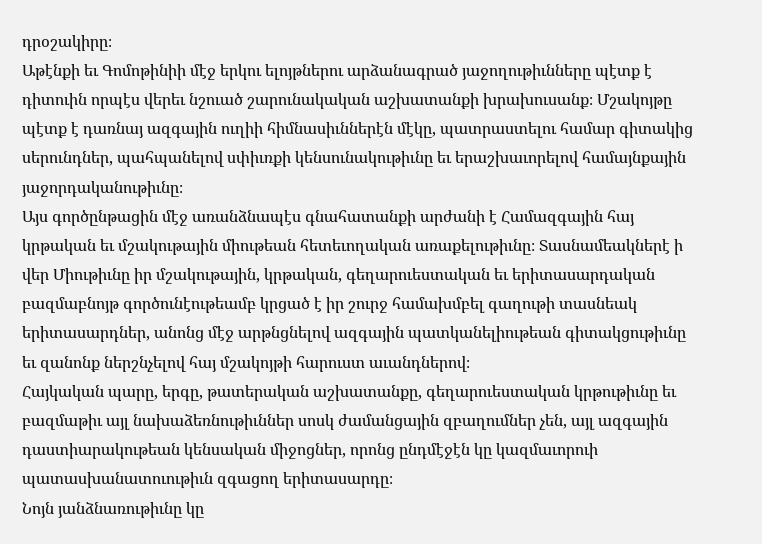դրօշակիրը։
Աթէնքի եւ Գոմոթինիի մէջ երկու ելոյթներու արձանագրած յաջողութիւնները պէտք է դիտուին որպէս վերեւ նշուած շարունակական աշխատանքի խրախուսանք։ Մշակոյթը պէտք է դառնայ ազգային ուղիի հիմնասիւններէն մէկը, պատրաստելու համար գիտակից սերունդներ, պահպանելով սփիւռքի կենսունակութիւնը եւ երաշխաւորելով համայնքային յաջորդականութիւնը։
Այս գործընթացին մէջ առանձնապէս գնահատանքի արժանի է Համազգային հայ կրթական եւ մշակութային միութեան հետեւողական առաքելութիւնը։ Տասնամեակներէ ի վեր Միութիւնը իր մշակութային, կրթական, գեղարուեստական եւ երիտասարդական բազմաբնոյթ գործունէութեամբ կրցած է իր շուրջ համախմբել գաղութի տասնեակ երիտասարդներ, անոնց մէջ արթնցնելով ազգային պատկանելիութեան գիտակցութիւնը եւ զանոնք ներշնչելով հայ մշակոյթի հարուստ աւանդներով։
Հայկական պարը, երգը, թատերական աշխատանքը, գեղարուեստական կրթութիւնը եւ բազմաթիւ այլ նախաձեռնութիւններ սոսկ ժամանցային զբաղումներ չեն, այլ ազգային դաստիարակութեան կենսական միջոցներ, որոնց ընդմէջէն կը կազմաւորուի պատասխանատուութիւն զգացող երիտասարդը։
Նոյն յանձնառութիւնը կը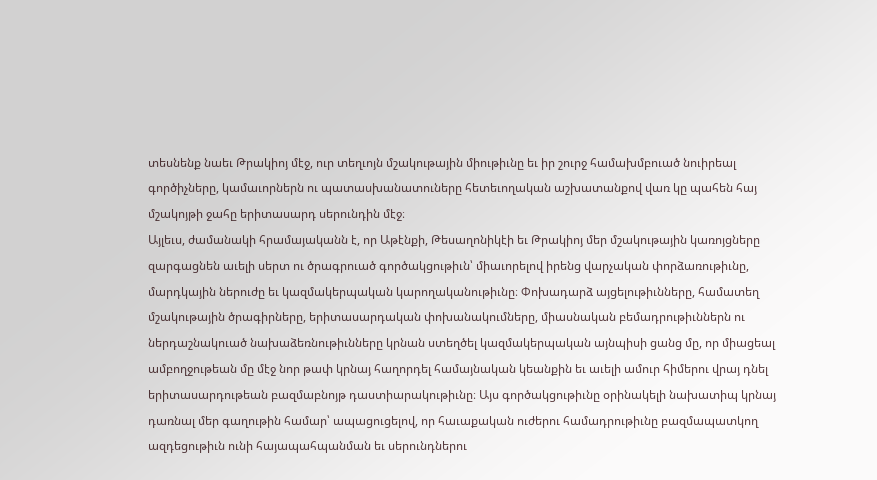տեսնենք նաեւ Թրակիոյ մէջ, ուր տեղւոյն մշակութային միութիւնը եւ իր շուրջ համախմբուած նուիրեալ գործիչները, կամաւորներն ու պատասխանատուները հետեւողական աշխատանքով վառ կը պահեն հայ մշակոյթի ջահը երիտասարդ սերունդին մէջ։
Այլեւս, ժամանակի հրամայականն է, որ Աթէնքի, Թեսաղոնիկէի եւ Թրակիոյ մեր մշակութային կառոյցները զարգացնեն աւելի սերտ ու ծրագրուած գործակցութիւն՝ միաւորելով իրենց վարչական փորձառութիւնը, մարդկային ներուժը եւ կազմակերպական կարողականութիւնը։ Փոխադարձ այցելութիւնները, համատեղ մշակութային ծրագիրները, երիտասարդական փոխանակումները, միասնական բեմադրութիւններն ու ներդաշնակուած նախաձեռնութիւնները կրնան ստեղծել կազմակերպական այնպիսի ցանց մը, որ միացեալ ամբողջութեան մը մէջ նոր թափ կրնայ հաղորդել համայնական կեանքին եւ աւելի ամուր հիմերու վրայ դնել երիտասարդութեան բազմաբնոյթ դաստիարակութիւնը։ Այս գործակցութիւնը օրինակելի նախատիպ կրնայ դառնալ մեր գաղութին համար՝ ապացուցելով, որ հաւաքական ուժերու համադրութիւնը բազմապատկող ազդեցութիւն ունի հայապահպանման եւ սերունդներու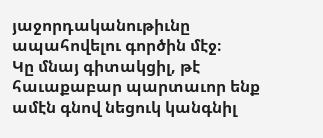յաջորդականութիւնը ապահովելու գործին մէջ։
Կը մնայ գիտակցիլ, թէ հաւաքաբար պարտաւոր ենք ամէն գնով նեցուկ կանգնիլ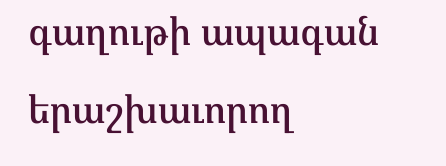գաղութի ապագան երաշխաւորող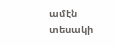ամէն տեսակի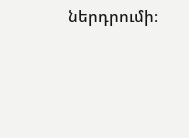ներդրումի։